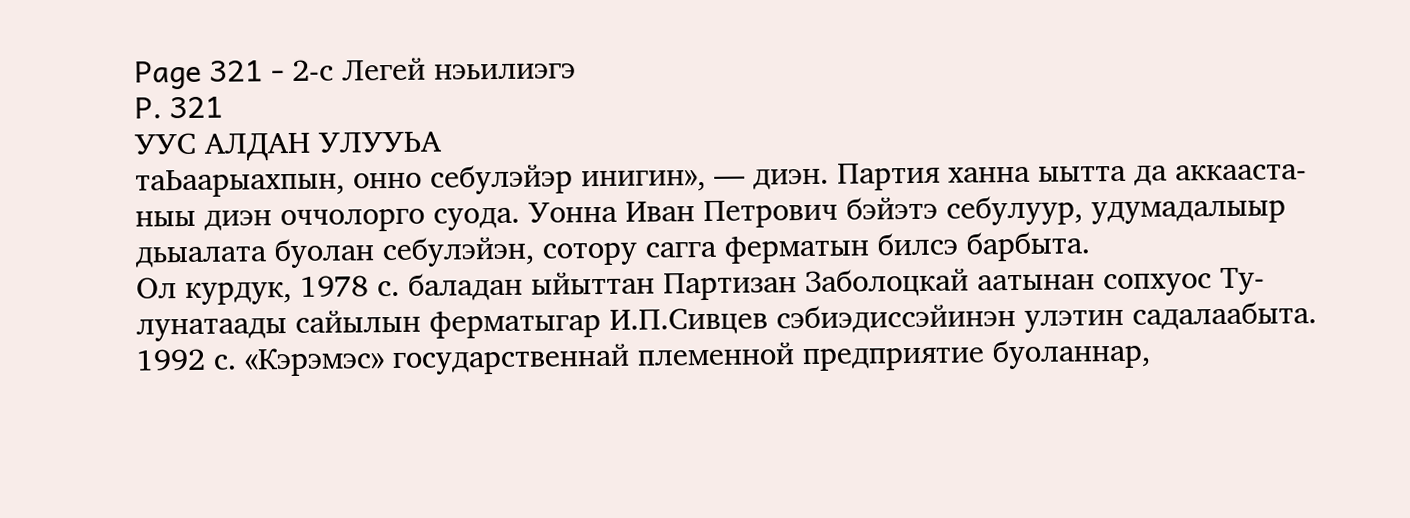Page 321 - 2-с Легей нэьилиэгэ
P. 321
УУС АЛДАН УЛУУЬА
таЬаарыахпын, онно себулэйэр инигин», — диэн. Партия ханна ыытта да аккааста-
ныы диэн оччолорго суода. Уонна Иван Петрович бэйэтэ себулуур, удумадалыыр
дьыалата буолан себулэйэн, сотору сагга ферматын билсэ барбыта.
Ол курдук, 1978 с. баладан ыйыттан Партизан Заболоцкай аатынан сопхуос Ту-
лунатаады сайылын ферматыгар И.П.Сивцев сэбиэдиссэйинэн улэтин садалаабыта.
1992 с. «Кэрэмэс» государственнай племенной предприятие буоланнар,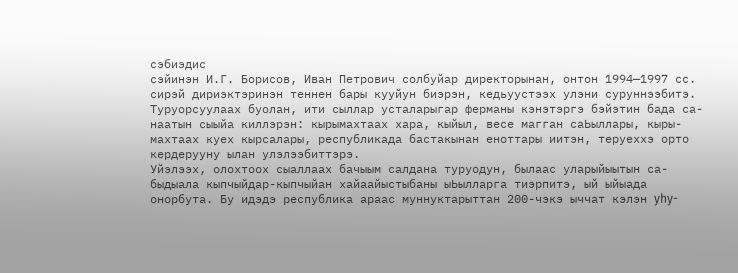сэбиэдис
сэйинэн И.Г. Борисов, Иван Петрович солбуйар директорынан, онтон 1994—1997 сс.
сирэй дириэктэринэн теннен бары кууйун биэрэн, кедьуустээх улэни суруннээбитэ.
Туруорсуулаах буолан, ити сыллар усталарыгар ферманы кэнэтэргэ бэйэтин бада са-
наатын сыыйа киллэрэн: кырымахтаах хара, кыйыл, весе магган саЬыллары, кыры-
махтаах куех кырсалары, республикада бастакынан еноттары иитэн, теруеххэ орто
кердерууну ылан улэлээбиттэрэ.
Уйэлээх, олохтоох сыаллаах бачыым салдана туруодун, былаас уларыйыытын са-
быдыала кыпчыйдар-кыпчыйан хайаайыстыбаны ыЬылларга тиэрпитэ, ый ыйыада
онорбута. Бу идэдэ республика араас муннуктарыттан 200-чэкэ ыччат кэлэн yhy-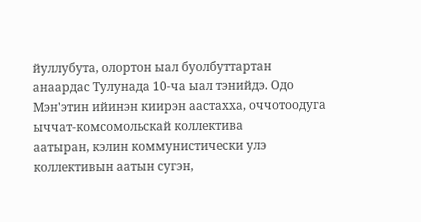йуллубута, олортон ыал буолбуттартан анаардас Тулунада 10-ча ыал тэнийдэ. Одо
Мэн'этин ийинэн киирэн аастахха, оччотоодуга ыччат-комсомольскай коллектива
аатыран, кэлин коммунистически улэ коллективын аатын сугэн,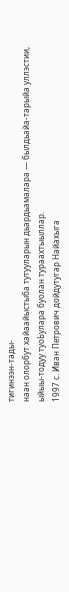тигинээн-тады-
наан олорбут хайаайыстыба тутууларын дьардьамалара — былдьайа-тарыйа уллэстии,
ыйыы-тодуу туоЬулара буолан тураахтыыллар.
1997 с. Иван Петрович дойдутугар Найахыга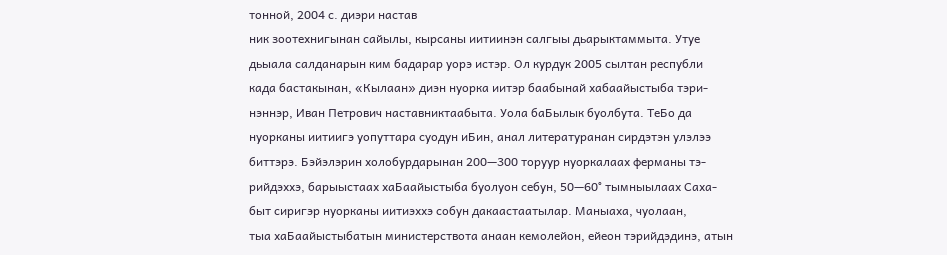тонной, 2004 с. диэри настав
ник зоотехнигынан сайылы, кырсаны иитиинэн салгыы дьарыктаммыта. Утуе
дьыала салданарын ким бадарар уорэ истэр. Ол курдук 2005 сылтан республи
када бастакынан, «Кылаан» диэн нуорка иитэр баабынай хабаайыстыба тэри-
нэннэр, Иван Петрович наставниктаабыта. Уола баБылык буолбута. ТеБо да
нуорканы иитиигэ уопуттара суодун иБин, анал литературанан сирдэтэн улэлээ
биттэрэ. Бэйэлэрин холобурдарынан 200—300 торуур нуоркалаах ферманы тэ-
рийдэххэ, барыыстаах хаБаайыстыба буолуон себун, 50—60° тымныылаах Саха-
быт сиригэр нуорканы иитиэххэ собун дакаастаатылар. Маныаха, чуолаан,
тыа хаБаайыстыбатын министерствота анаан кемолейон, ейеон тэрийдэдинэ, атын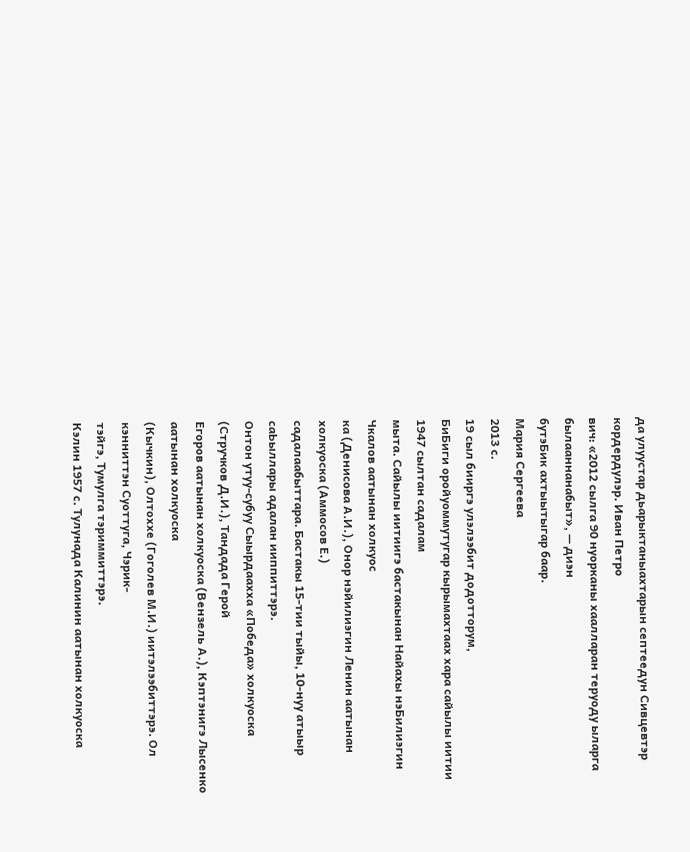да улуустар дьарыктаныахтарын септеедун Сивцевтэр кордердулэр. Иван Петро
вич: «2012 сылга 90 нуорканы хаалларан теруоду ыларга былааннанабыт», — диэн
бутэБик ахтыытыгар баар.
Мария Сергеева
2013 с.
19 сыл бииргэ улэлээбит додотторум,
БиБиги оройуоммутугар кырымахтаах хара сайылы иитии 1947 сылтан садалам
мыта. Сайылы иитиигэ бастакынан Найахы нэБилиэгин Чкалов аатынан холкуос
ка (Денисова А.И.), Онор нэйилиэгин Ленин аатынан холкуоска (Аммосов Е.)
садалаабыттара. Бастакы 15-тии тыйы, 10-нуу атыыр саЬыллары адалан ииппиттэрэ.
Онтон утуу-субуу Сыырдаахха «Победа» холкуоска (Стручков Д.И.), Тандада Герой
Егоров аатынан холкуоска (Вензель А.), Кэптэнигэ Лысенко аатынан холкуоска
(Кычкин), Олтоххе (Гоголев М.И.) иитэлээбиттэрэ. Ол кэнниттэн Суоттуга, Чэрик-
тэйгэ, Тумулга тэриммиттэрэ.
Кэлин 1957 с. Тулунада Калинин аатынан холкуоска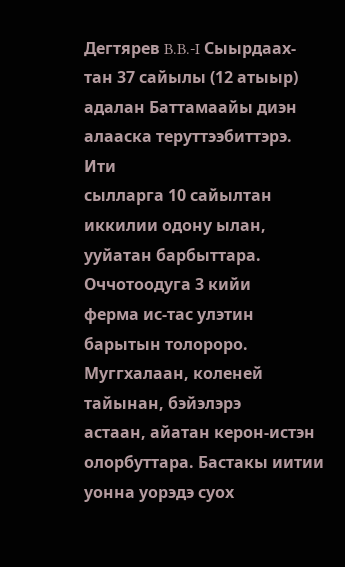Дегтярев B.B.-I Сыырдаах-
тан 37 сайылы (12 атыыр) адалан Баттамаайы диэн алааска теруттээбиттэрэ. Ити
сылларга 10 сайылтан иккилии одону ылан, ууйатан барбыттара. Оччотоодуга 3 кийи
ферма ис-тас улэтин барытын толороро. Муггхалаан, коленей тайынан, бэйэлэрэ
астаан, айатан керон-истэн олорбуттара. Бастакы иитии уонна уорэдэ суох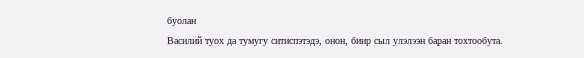буолан
Василий туох да тумугу ситиспэтэдэ, онон, биир сыл улэлээн баран тохтообута.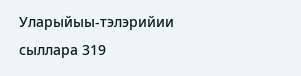Уларыйыы-тэлэрийии сыллара 319